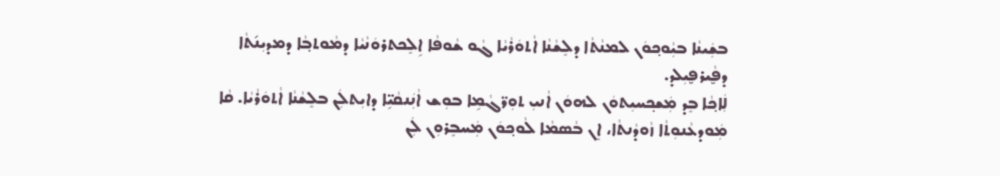ܒܫܲܝܢܵܐ ܒܝܼܵܘܟ݂ܘܿܢ ܠܡܢܵܬܵܐ ܕܠܸܫܵܢܵܐ ܐܵܬܘܿܪܵܝܵܐ ܓܵܘ ܫܵܘܦܵܐ ܐܹܠܸܟܬܪܘܿܢܵܝܵܐ ܕܡܵܘܬܒ݂ܵܐ ܕܡܕܝܼܢ݇ܬܵܐ ܕܦ̮ܵܝܪܦ̮ܝܼܠܕ.
ܠܲܐܟ݂ܵܐ ܒܸܕ ܡܲܫܟ݂ܚܝܼܬܘܿܢ ܠܗܘܿܢ ܐܵܢܝܼ ܬܘܼܪ̈ܓܵܡܹܐ ܒܘܼܫ ܐܵܢܲܢܩܵܝܹ̈ܐ ܕܐܝܼܬܠܲܢ ܒܠܸܫܵܢܵܐ ܐܵܬܘܿܪܵܝܵܐ. ܩܵܐ ܡܲܘܕܥܵܢܘܼܬܵܐ ܙܵܘܕܵܢܬܵܐ، ܐܸܢ ܒܵܣܡܵܐ ܠܵܘܟ݂ܘܿܢ ܡܲܚܒܸܪܘܼܢ ܠܲܢ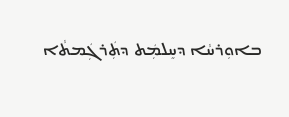ܒܐܘܼܪܚܵܐ ܕܚܸܠܡܲܬ ܕܬܲܪܓܲܡܬܵܐ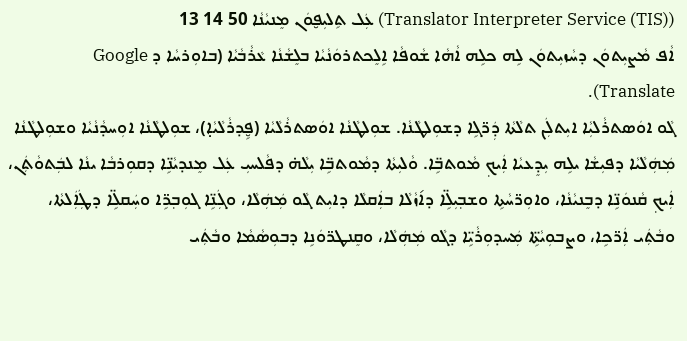(Translator Interpreter Service (TIS)) ܥܲܠ ܬܹܠܝܼܦ̮ܘܿܢ ܡܸܢܝܵܢܵܐ 50 14 13
ܐܵܦ ܡܵܨܝܼܬܘܿܢ ܕܚܵܙܝܼܬܘܿܢ ܠܹܗ ܟܠܹܗ ܐܵܗܵܐ ܫܵܘܦܵܐ ܐܹܠܸܟܬܪܘܿܢܵܝܵܐ ܒܠܸܫܵܢܵܐ ܥܵܪܵܒܵܝܵܐ (ܒܐܘܼܪܚܵܐ ܕ Google Translate).
ܓܵܘ ܐܘܿܣܬܪܵܠܝܼܵܐ ܐܝܼܬܠܲܢ ܬܠܵܬܵܐ ܕܲܪ̈ܓܹܐ ܕܫܘܼܠܛܵܢܵܐ. ܫܘܼܠܛܵܢܵܐ ܐܘܿܣܬܪܵܠܵܝܵܐ (ܦ̮ܹܕܪܵܠܵܝܵܐ̣)، ܫܘܼܠܛܵܢܵܐ ܐܘܼܚܕܵܢܵܝܵܐ ܘܫܘܼܠܛܵܢܵܐ ܡܲܗܲܠܵܝܵܐ ܕܦܝܼܫܵܐ ܝܠܹܗ ܝܼܕܸܥܝܵܐ ܐܲܝܟ݂ ܡܵܘܬܒܹ̈ܐ. ܘܵܠܝܼܬܵܐ ܕܡܵܘܬܒܹ̈ܐ ܝܼܠܵܗ̇ ܕܦܵܠܚܝܼ ܥܲܠ ܡܸܢܕܝܵܢܹ̈ܐ ܕܩܘܼܪܒܵܐ ܝܢܵܐ ܠܒܲܬܘܵܬܲܢ، ܐܲܝܟ݂ ܩܵܢܘܿܢܹ̈ܐ ܕܒܸܢܝܵܢܵܐ، ܘܐܘܼܪ̈ܚܵܬܹܐ ܘܫܒ݂ܝܼܠܹ̈ܐ ܕܐ݇ܙܵܠܵܐ ܒܐܲܩܠܵܐ ܕܐܝܼܬ ܓܵܘ ܡܲܗܲܠܵܐ، ܘܓܲܢܹ̈ܐ ܓܘܼܒ݂ܪܹ̈ܐ ܘܚܲܩܠܹ̈ܐ ܕܛܲܐܲܠܬܵܐ، ܘܒܵܬܲܝ ܐܲܪ̈ܟܹܐ، ܘܨܒܘܼܝܵܬܹ̈ܐ ܡܲܚܕܘܼܪܵܝܹ̈ܐ ܕܓܵܘ ܡܲܗܲܠܵܐ، ܘܩܸܢܛܪ̈ܘܿܢܹܐ ܕܒܘܼܣܵܡܵܐ ܘܒܵܬܲܝ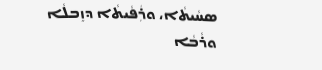ܣܚܵܝܬܵܐ، ܘܪܲܦܵܝܬܵܐ ܕܙܸܒܠܵܐ ܘܪܵܒܵܐ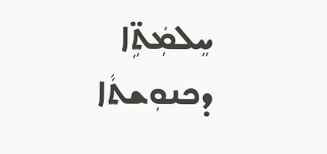ܚܸܠܡܲܬܹ̈ܐ ܕܟܢܘܼܫܬܵܐ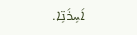ܐ݇ܚܹܪ݇ܢܹ̈ܐ.